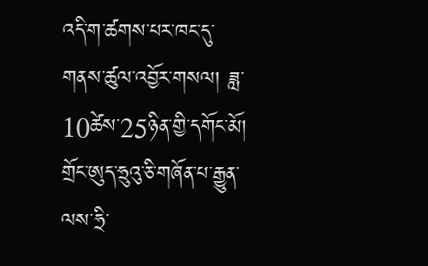འདི་ག་ཚགས་པར་ཁང་དུ་གནས་ཚུལ་འབྱོར་གསལ། ཟླ་10ཚེས་25ཉིན་གྱི་དགོང་མོ། གྲོང་ཨུད་ཧྲུའུ་ཅི་གཞོན་པ་རྒྱུན་ལས་ཧྲི་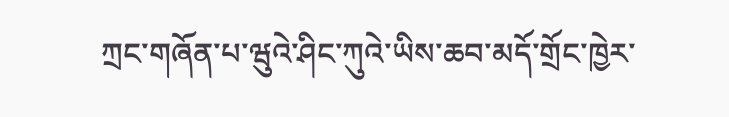ཀྲང་གཞོན་པ་ཝུའེ་ཤིང་ཀུའེ་ཡིས་ཆབ་མདོ་གྲོང་ཁྱེར་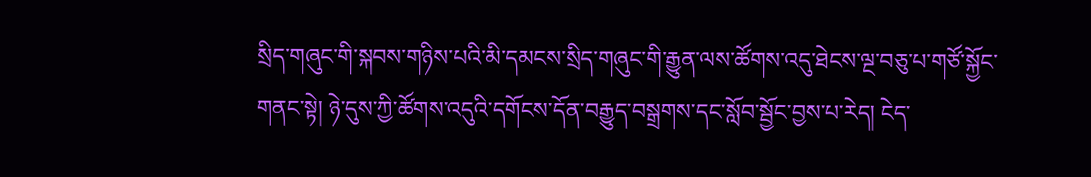སྲིད་གཞུང་གི་སྐབས་གཉིས་པའི་མི་དམངས་སྲིད་གཞུང་གི་རྒྱུན་ལས་ཚོགས་འདུ་ཐེངས་ལྔ་བཅུ་པ་གཙོ་སྐྱོང་གནང་སྟེ། ཉེ་དུས་ཀྱི་ཚོགས་འདུའི་དགོངས་དོན་བརྒྱུད་བསྒྲགས་དང་སློབ་སྦྱོང་བྱས་པ་རེད། ངེད་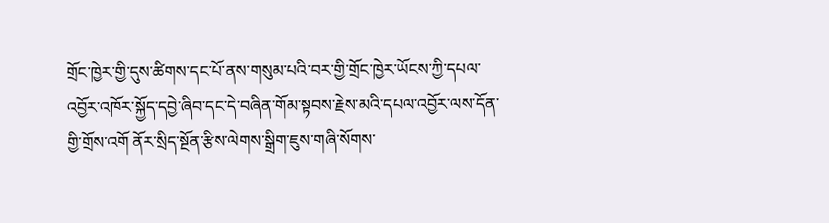གྲོང་ཁྱེར་གྱི་དུས་ཚིགས་དང་པོ་ནས་གསུམ་པའི་བར་གྱི་གྲོང་ཁྱེར་ཡོངས་ཀྱི་དཔལ་འབྱོར་འཁོར་སྐྱོད་དབྱེ་ཞིབ་དང་དེ་བཞིན་གོམ་སྟབས་རྗེས་མའི་དཔལ་འབྱོར་ལས་དོན་གྱི་གྲོས་འགོ ནོར་སྲིད་སྔོན་རྩིས་ལེགས་སྒྲིག་ཇུས་གཞི་སོགས་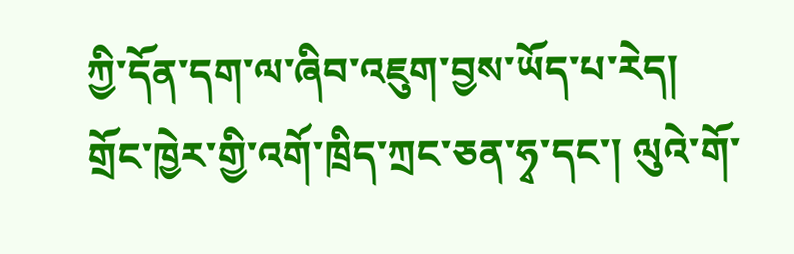ཀྱི་དོན་དག་ལ་ཞིབ་འཇུག་བྱས་ཡོད་པ་རེད།
གྲོང་ཁྱེར་གྱི་འགོ་ཁྲིད་ཀྲང་ཅན་ཧྭ་དང་། ལུའེ་གོ་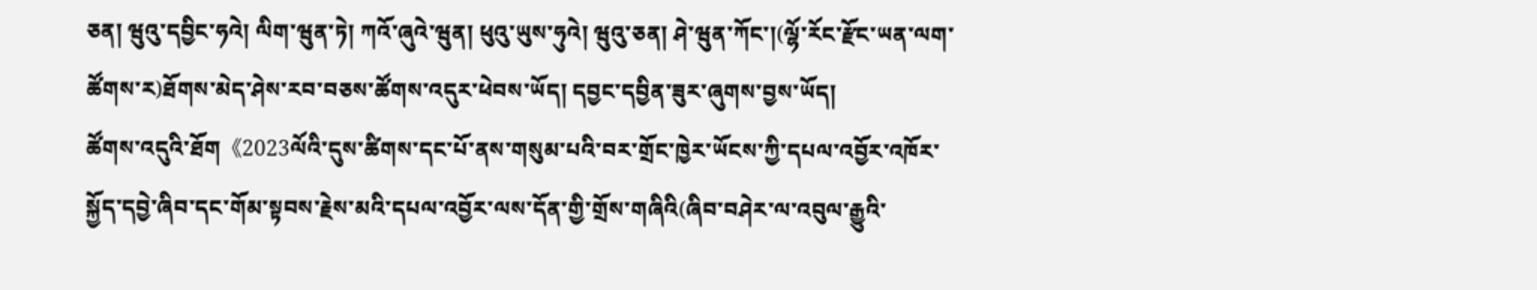ཅན། ཝུའུ་དབྱིང་ཧའེ། ལིག་ཝུན་ཏེ། ཀའོ་ཞུའེ་ཝུན། ཕུའུ་ཡུས་ཧུའེ། ཝུའུ་ཅན། ཤེ་ཝུན་ཀོང་།(ལྷོ་རོང་རྫོང་ཡན་ལག་ཚོགས་ར)ཐོགས་མེད་ཤེས་རབ་བཅས་ཚོགས་འདུར་ཕེབས་ཡོད། དབྱང་དབྱིན་ཟུར་ཞུགས་བྱས་ཡོད།
ཚོགས་འདུའི་ཐོག《2023ལོའི་དུས་ཚིགས་དང་པོ་ནས་གསུམ་པའི་བར་གྲོང་ཁྱེར་ཡོངས་ཀྱི་དཔལ་འབྱོར་འཁོར་སྐྱོད་དབྱེ་ཞིབ་དང་གོམ་སྟབས་རྗེས་མའི་དཔལ་འབྱོར་ལས་དོན་གྱི་གྲོས་གཞིའི(ཞིབ་བཤེར་ལ་འབུལ་རྒྱུའི་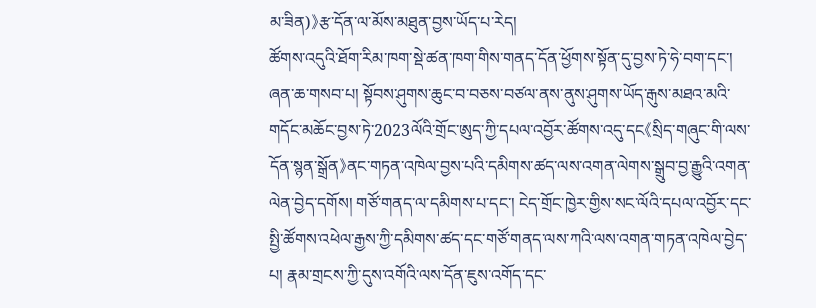མ་ཟིན)》རྩ་དོན་ལ་མོས་མཐུན་བྱས་ཡོད་པ་རེད།
ཚོགས་འདུའི་ཐོག་རིམ་ཁག་སྡེ་ཚན་ཁག་གིས་གནད་དོན་ཕྱོགས་སྟོན་དུ་བྱས་ཏེ་ཧེ་བག་དང་། ཞན་ཆ་གསབ་པ། སྟོབས་ཤུགས་ཆུང་བ་བཅས་བཙལ་ནས་ནུས་ཤུགས་ཡོད་རྒུས་མཐའ་མའི་གདོང་མཆོང་བྱས་ཏེ་2023ལོའི་གྲོང་ཨུད་ཀྱི་དཔལ་འབྱོར་ཚོགས་འདུ་དང《སྲིད་གཞུང་གི་ལས་དོན་སྙན་སྒྲོན》ནང་གཏན་འཁེལ་བྱས་པའི་དམིགས་ཚད་ལས་འགན་ལེགས་སྒྲུབ་བྱ་རྒྱུའི་འགན་ལེན་བྱེད་དགོས། གཙོ་གནད་ལ་དམིགས་པ་དང་། ངེད་གྲོང་ཁྱེར་གྱིས་སང་ལོའི་དཔལ་འབྱོར་དང་སྤྱི་ཚོགས་འཕེལ་རྒྱས་ཀྱི་དམིགས་ཚད་དང་གཙོ་གནད་ལས་ཀའི་ལས་འགན་གཏན་འཁེལ་བྱེད་པ། རྣམ་གྲངས་ཀྱི་དུས་འགོའི་ལས་དོན་ཇུས་འགོད་དང་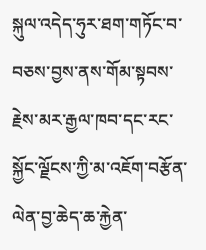སྐུལ་འདེད་ཧུར་ཐག་གཏོང་བ་བཅས་བྱས་ནས་གོམ་སྟབས་རྗེས་མར་རྒྱལ་ཁབ་དང་རང་སྐྱོང་ལྗོངས་ཀྱི་མ་འཇོག་བརྩོན་ལེན་བྱ་ཆེད་ཆ་རྐྱེན་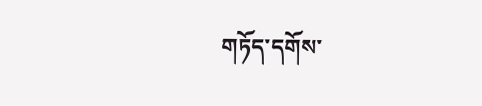གཏོད་དགོས་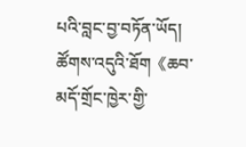པའི་བླང་བྱ་བཏོན་ཡོད།
ཚོགས་འདུའི་ཐོག《ཆབ་མདོ་གྲོང་ཁྱེར་གྱི་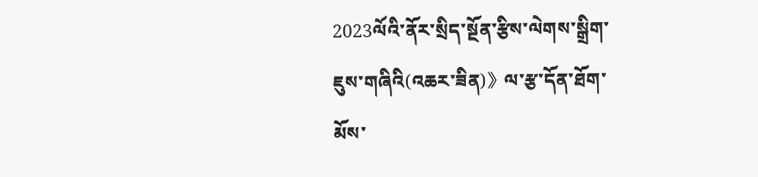2023ལོའི་ནོར་སྲིད་སྔོན་རྩིས་ལེགས་སྒྲིག་ཇུས་གཞིའི(འཆར་ཟིན)》ལ་རྩ་དོན་ཐོག་མོས་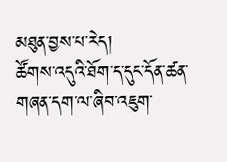མཐུན་བྱས་པ་རེད།
ཚོགས་འདུའི་ཐོག་ད་དུང་དོན་ཚན་གཞན་དག་ལ་ཞིབ་འཇུག་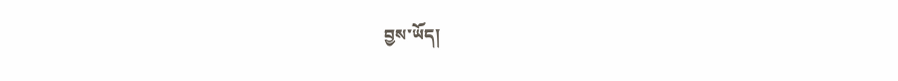བྱས་ཡོད།